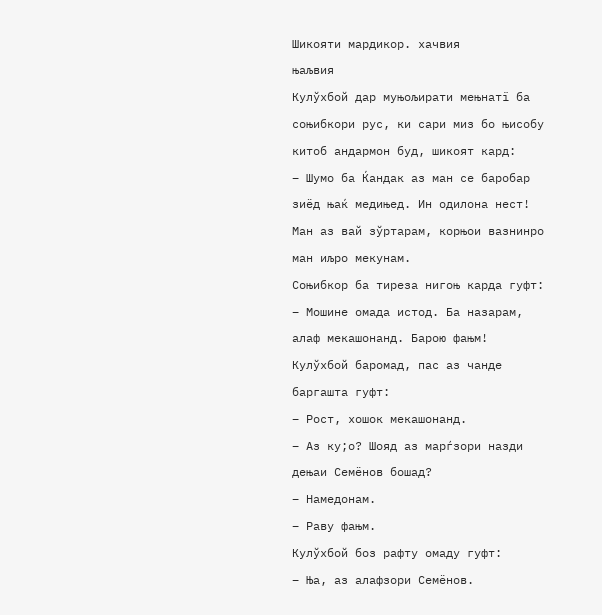Шикояти мардикор. хачвия
њаљвия
Кулўхбой дар муњољирати мењнатї ба соњибкори рус, ки сари миз бо њисобу китоб андармон буд, шикоят кард:
– Шумо ба Ќандак аз ман се баробар зиёд њаќ медињед. Ин одилона нест! Ман аз вай зўртарам, корњои вазнинро ман иљро мекунам.
Соњибкор ба тиреза нигоњ карда гуфт:
– Мошине омада истод. Ба назарам, алаф мекашонанд. Барою фањм!
Кулўхбой баромад, пас аз чанде баргашта гуфт:
– Рост, хошок мекашонанд.
– Аз ку;о? Шояд аз марѓзори назди дењаи Семёнов бошад?
– Намедонам.
– Раву фањм.
Кулўхбой боз рафту омаду гуфт:
– Ња, аз алафзори Семёнов.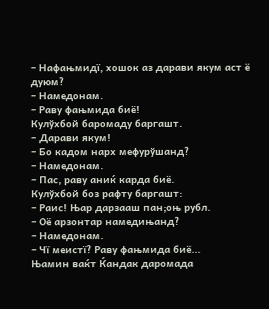– Нафањмидї, хошок аз дарави якум аст ё дуюм?
– Намедонам.
– Раву фањмида биё!
Кулўхбой баромаду баргашт.
– Дарави якум!
– Бо кадом нарх мефурўшанд?
– Намедонам.
– Пас, раву аниќ карда биё.
Кулўхбой боз рафту баргашт:
– Раис! Њар дарзааш пан;оњ рубл.
– Оё арзонтар намедињанд?
– Намедонам.
– Чї меистї? Раву фањмида биё...
Њамин ваќт Ќандак даромада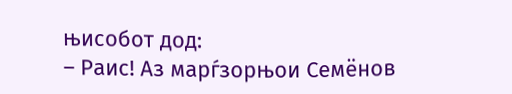њисобот дод:
– Раис! Аз марѓзорњои Семёнов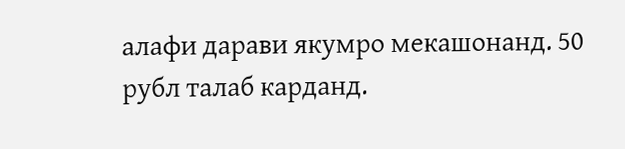алафи дарави якумро мекашонанд. 50 рубл талаб карданд.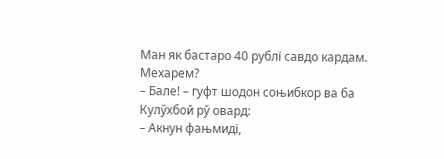Ман як бастаро 40 рублї савдо кардам. Мехарем?
– Бале! – гуфт шодон соњибкор ва ба Кулўхбой рў овард:
– Акнун фањмидї,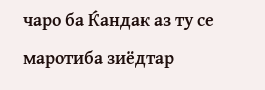чаро ба Ќандак аз ту се маротиба зиёдтар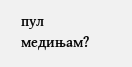пул медињам?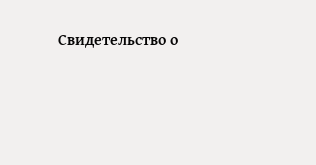Свидетельство о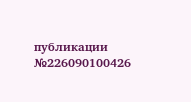публикации №226090100426